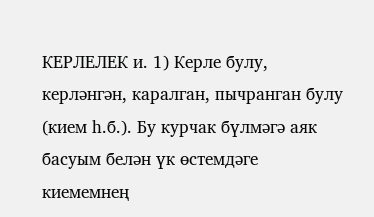КЕРЛЕЛЕК и. 1) Керле булу, керләнгән, каралган, пычранган булу (кием һ.б.). Бу курчак бүлмәгә аяк басуым белән үк өстемдәге киемемнең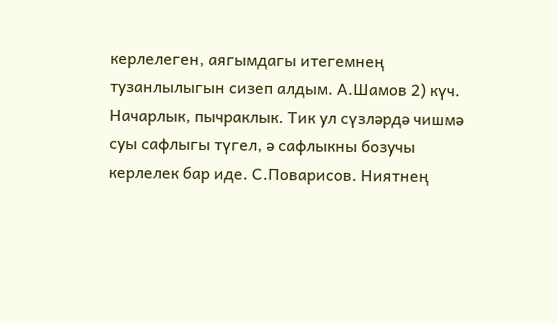керлелеген, аягымдагы итегемнең тузанлылыгын сизеп алдым. А.Шамов 2) күч. Начарлык, пычраклык. Тик ул сүзләрдә чишмә суы сафлыгы түгел, ә сафлыкны бозучы керлелек бар иде. С.Поварисов. Ниятнең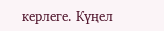керлеге. Күңел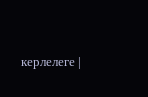керлелеге |